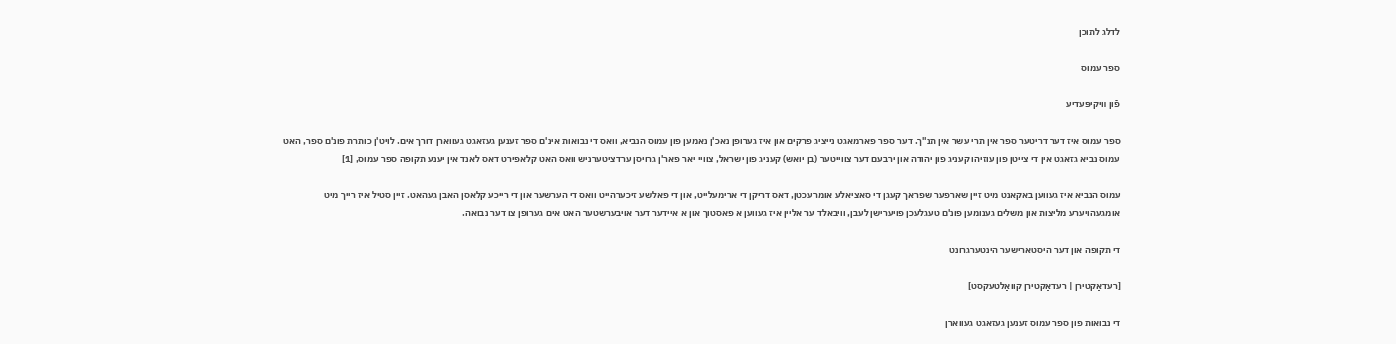לדלג לתוכן

ספר עמוס

פֿון װיקיפּעדיע

ספר עמוס איז דער דריטער ספר אין תרי עשר אין תנ"ך. דער ספר פארמאגט נייציג פרקים און איז גערופן נאכ'ן נאמען פון עמוס הנביא, וואס די נבואות אינ'ם ספר זענען געזאגט געווארן דורך אים. לויט'ן כותרת פונ'ם ספר, האט עמוס נביא גזאגט אין די צייטן פון עוזיהו קעניג פון יהודה און ירבעם דער צווייטער (בן יואש) קעניג פון ישראל, צוויי יאר פאר'ן גרויסן ערדציטערניש וואס האט קלאפירט דאס לאנד אין יענע תקופה ספר עמוס, [1]

עמוס הנביא איז געווען באקאנט מיט זיין שארפער שפראך קעגן די סאציאלע אומרעכטן, דאס דריקן די ארימעלייט, און די פאלשע זיכערהייט וואס די הערשער און די רייכע קלאסן האבן געהאט. זיין סטיל איז רייך מיט אומגעהויערע מליצות און משלים גענומען פונ'ם טעגלעכן פויערישן לעבן, וויבאלד ער אליין איז געווען א פאסטוך און א איידער דער אויבערשטער האט אים גערופן צו דער נבואה.

די תקופה און דער היסטארישער הינטערגרונט

[רעדאַקטירן | רעדאַקטירן קוואַלטעקסט]

די נבואות פון ספר עמוס זענען געזאגט געווארן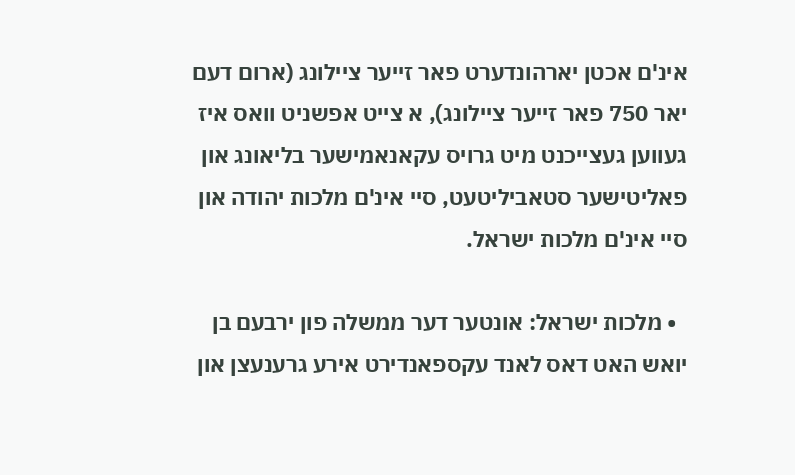אינ'ם אכטן יארהונדערט פאר זייער ציילונג (ארום דעם יאר 750 פאר זייער ציילונג), א צייט אפשניט וואס איז געווען געצייכנט מיט גרויס עקאנאמישער בליאונג און פאליטישער סטאביליטעט, סיי אינ'ם מלכות יהודה און סיי אינ'ם מלכות ישראל.

  • מלכות ישראל: אונטער דער ממשלה פון ירבעם בן יואש האט דאס לאנד עקספאנדירט אירע גרענעצן און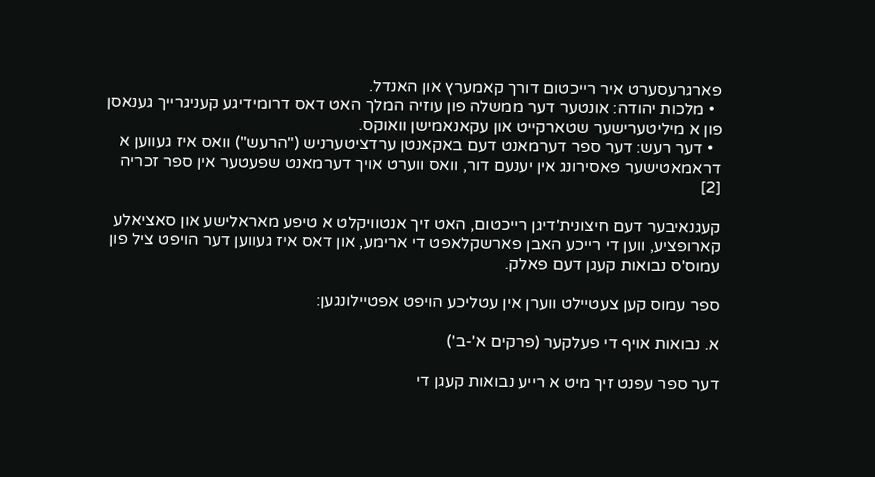פארגרעסערט איר רייכטום דורך קאמערץ און האנדל.
  • מלכות יהודה: אונטער דער ממשלה פון עוזיה המלך האט דאס דרומידיגע קעניגרייך גענאסן פון א מיליטערישער שטארקייט און עקאנאמישן וואוקס.
  • דער רעש: דער ספר דערמאנט דעם באקאנטן ערדציטערניש ("הרעש") וואס איז געווען א דראמאטישער פאסירונג אין יענעם דור, וואס ווערט אויך דערמאנט שפעטער אין ספר זכריה [2]

קעגנאיבער דעם חיצונית'דיגן רייכטום, האט זיך אנטוויקלט א טיפע מאראלישע און סאציאלע קארופציע, ווען די רייכע האבן פארשקלאפט די ארימע, און דאס איז געווען דער הויפט ציל פון עמוס'ס נבואות קעגן דעם פאלק.

ספר עמוס קען צעטיילט ווערן אין עטליכע הויפט אפטיילונגען:

א. נבואות אויף די פעלקער (פרקים א'-ב')

דער ספר עפנט זיך מיט א רייע נבואות קעגן די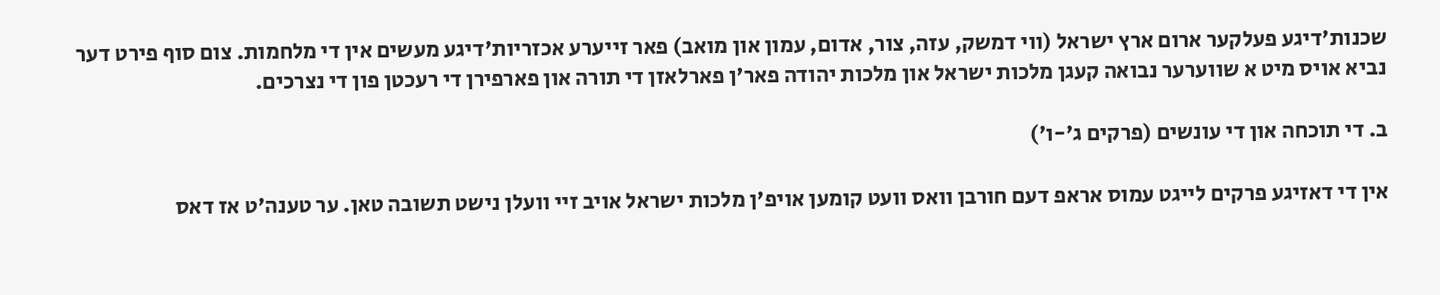שכנות'דיגע פעלקער ארום ארץ ישראל (ווי דמשק, עזה, צור, אדום, עמון און מואב) פאר זייערע אכזריות'דיגע מעשים אין די מלחמות. צום סוף פירט דער נביא אויס מיט א שווערער נבואה קעגן מלכות ישראל און מלכות יהודה פאר'ן פארלאזן די תורה און פארפירן די רעכטן פון די נצרכים.

ב. די תוכחה און די עונשים (פרקים ג'-ו')

אין די דאזיגע פרקים לייגט עמוס אראפ דעם חורבן וואס וועט קומען אויפ'ן מלכות ישראל אויב זיי וועלן נישט תשובה טאן. ער טענה'ט אז דאס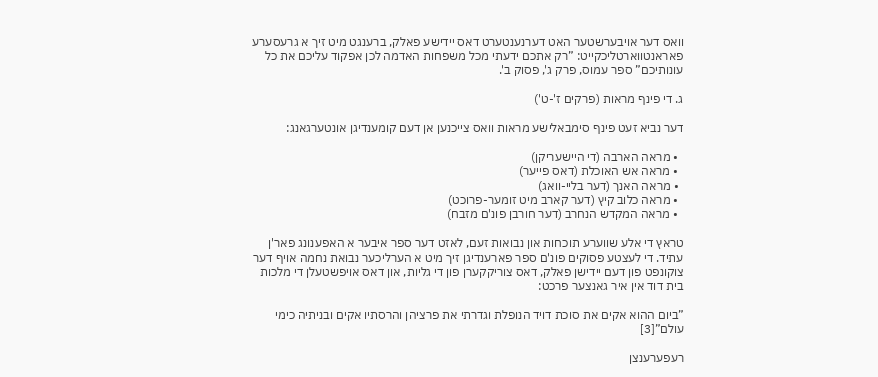וואס דער אויבערשטער האט דערנענטערט דאס יידישע פאלק, ברענגט מיט זיך א גרעסערע פאראנטווארטליכקייט: ”רק אתכם ידעתי מכל משפחות האדמה לכן אפקוד עליכם את כל עונותיכם” ספר עמוס, פרק ג', פסוק ב'.

ג. די פינף מראות (פרקים ז'-ט')

דער נביא זעט פינף סימבאלישע מראות וואס צייכנען אן דעם קומענדיגן אונטערגאנג:

  • מראה הארבה (די היישעריקן)
  • מראה אש האוכלת (דאס פייער)
  • מראה האנך (דער בליי-וואג)
  • מראה כלוב קיץ (דער קארב מיט זומער-פרוכט)
  • מראה המקדש הנחרב (דער חורבן פונ'ם מזבח)

טראץ די אלע שווערע תוכחות און נבואות זעם, לאזט דער ספר איבער א האפענונג פאר'ן עתיד. די לעצטע פסוקים פונ'ם ספר פארענדיגן זיך מיט א הערליכער נבואת נחמה אויף דער צוקונפט פון דעם יידישן פאלק, דאס צוריקקערן פון די גליות, און דאס אויפשטעלן די מלכות בית דוד אין איר גאנצער פרכט:

”ביום ההוא אקים את סוכת דויד הנופלת וגדרתי את פרציהן והרסתיו אקים ובניתיה כימי עולם”[3]

רעפערענצן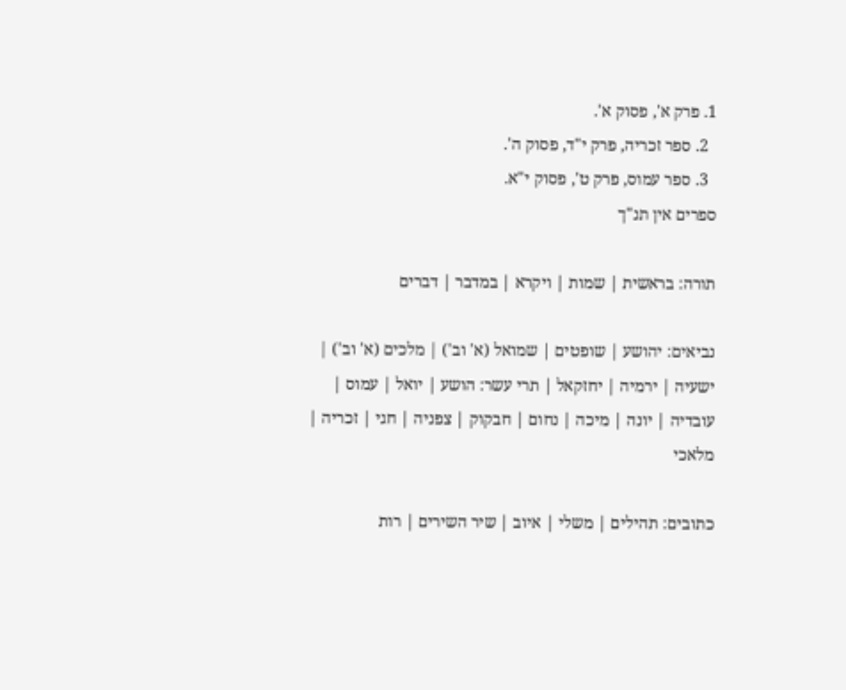1. פרק א', פסוק א'.
  2. ספר זכריה, פרק י"ד, פסוק ה'.
  3. ספר עמוס, פרק ט', פסוק י"א.
ספרים אין תנ"ך

תורה: בראשית | שמות | ויקרא | במדבר | דברים

נביאים: יהושע | שופטים | שמואל (א' וב') | מלכים (א' וב') | ישעיה | ירמיה | יחזקאל | תרי עשר: הושע | יואל | עמוס | עובדיה | יונה | מיכה | נחום | חבקוק | צפניה | חגי | זכריה | מלאכי

כתובים: תהילים | משלי | איוב | שיר השירים | רות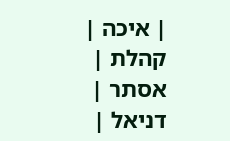| איכה | קהלת | אסתר | דניאל |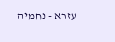עזרא - נחמיה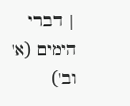| דברי הימים (א' וב')